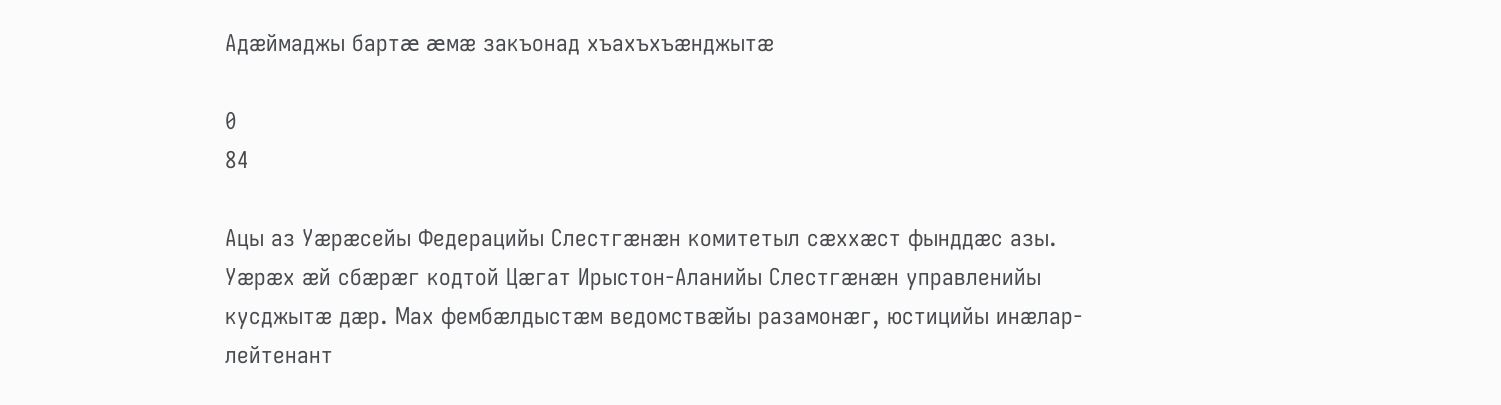Адæймаджы бартæ æмæ закъонад хъахъхъæнджытæ

0
84

Ацы аз Уæрæсейы Федерацийы Слестгæнæн комитетыл сæххæст фынддæс азы. Уæрæх æй сбæрæг кодтой Цæгат Ирыстон-Аланийы Слестгæнæн управленийы кусджытæ дæр. Мах фембæлдыстæм ведомствæйы разамонæг, юстицийы инæлар-лейтенант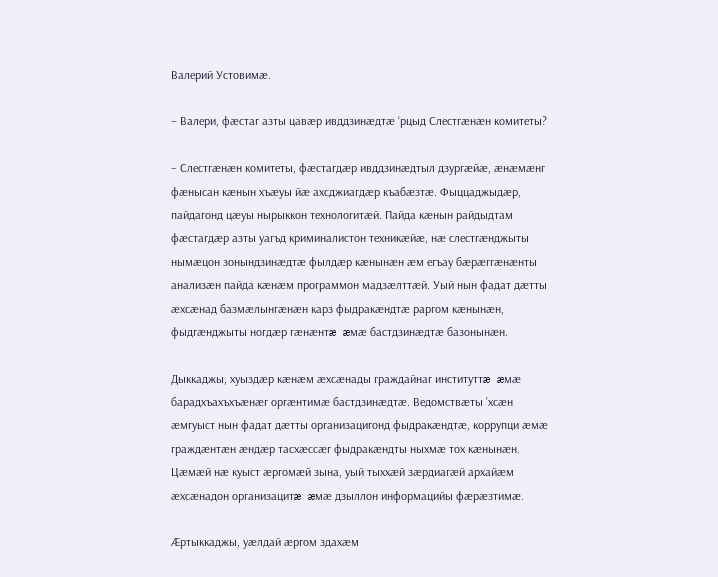Валерий Устовимæ.

– Валери, фæстаг азты цавæр ивддзинæдтæ ‘рцыд Слестгæнæн комитеты?

– Слестгæнæн комитеты, фæстагдæр ивддзинæдтыл дзургæйæ, æнæмæнг фæнысан кæнын хъæуы йæ ахсджиагдæр къабæзтæ. Фыццаджыдæр, пайдагонд цæуы нырыккон технологитæй. Пайда кæнын райдыдтам фæстагдæр азты уагъд криминалистон техникæйæ, нæ слестгæнджыты нымæцон зонындзинæдтæ фылдæр кæнынæн æм егъау бæрæггæнæнты анализæн пайда кæнæм программон мадзæлттæй. Уый нын фадат дæтты æхсæнад базмæлынгæнæн карз фыдракæндтæ раргом кæнынæн, фыдгæнджыты ногдæр гæнæнтæ æмæ бастдзинæдтæ базонынæн.

Дыккаджы, хуыздæр кæнæм æхсæнады граждайнаг институттæ æмæ барадхъахъхъæнæг оргæнтимæ бастдзинæдтæ. Ведомствæты ’хсæн æмгуыст нын фадат дæтты организацигонд фыдракæндтæ, коррупци æмæ граждæнтæн æндæр тасхæссæг фыдракæндты ныхмæ тох кæнынæн. Цæмæй нæ куыст æргомæй зына, уый тыххæй зæрдиагæй архайæм æхсæнадон организацитæ æмæ дзыллон информацийы фæрæзтимæ.

Æртыккаджы, уæлдай æргом здахæм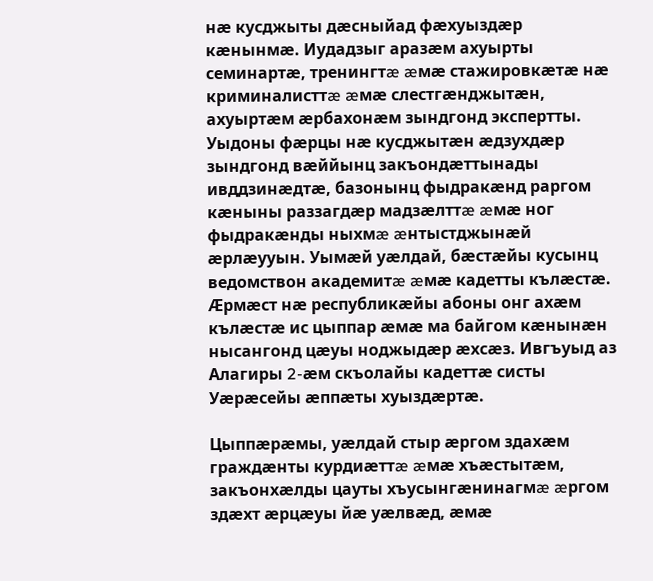нæ кусджыты дæсныйад фæхуыздæр кæнынмæ. Иудадзыг аразæм ахуырты семинартæ, тренингтæ æмæ стажировкæтæ нæ криминалисттæ æмæ слестгæнджытæн, ахуыртæм æрбахонæм зындгонд экспертты. Уыдоны фæрцы нæ кусджытæн æдзухдæр зындгонд вæййынц закъондæттынады ивддзинæдтæ, базонынц фыдракæнд раргом кæныны раззагдæр мадзæлттæ æмæ ног фыдракæнды ныхмæ æнтыстджынæй æрлæууын. Уымæй уæлдай, бæстæйы кусынц ведомствон академитæ æмæ кадетты кълæстæ. Æрмæст нæ республикæйы абоны онг ахæм кълæстæ ис цыппар æмæ ма байгом кæнынæн нысангонд цæуы ноджыдæр æхсæз. Ивгъуыд аз Алагиры 2-æм скъолайы кадеттæ систы Уæрæсейы æппæты хуыздæртæ.

Цыппæрæмы, уæлдай стыр æргом здахæм граждæнты курдиæттæ æмæ хъæстытæм, закъонхæлды цауты хъусынгæнинагмæ æргом здæхт æрцæуы йæ уæлвæд, æмæ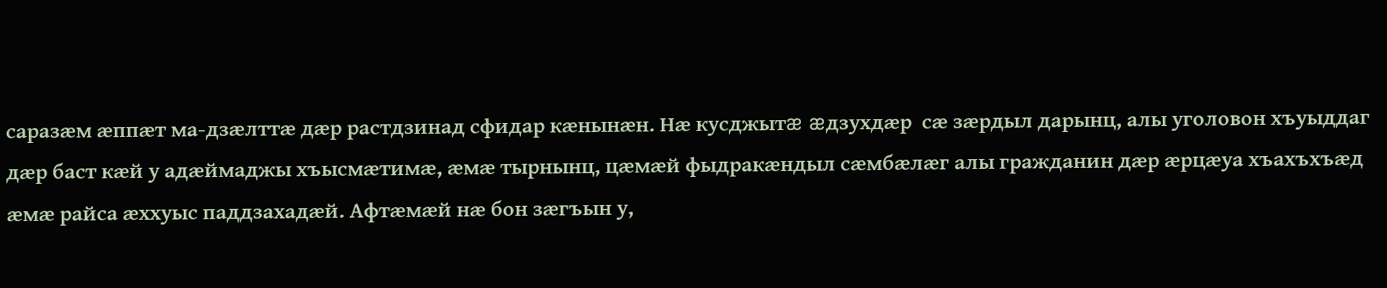саразæм æппæт ма-дзæлттæ дæр растдзинад сфидар кæнынæн. Нæ кусджытæ æдзухдæр  сæ зæрдыл дарынц, алы уголовон хъуыддаг дæр баст кæй у адæймаджы хъысмæтимæ, æмæ тырнынц, цæмæй фыдракæндыл сæмбæлæг алы гражданин дæр æрцæуа хъахъхъæд æмæ райса æххуыс паддзахадæй. Афтæмæй нæ бон зæгъын у,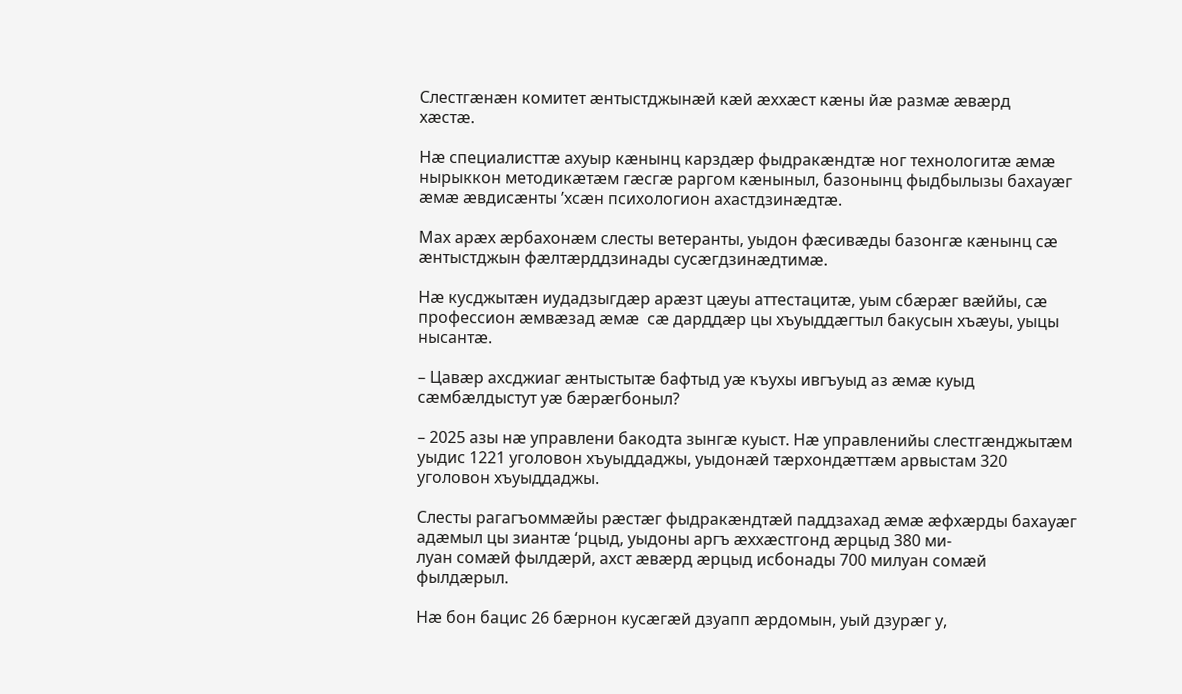Слестгæнæн комитет æнтыстджынæй кæй æххæст кæны йæ размæ æвæрд
хæстæ.

Нæ специалисттæ ахуыр кæнынц карздæр фыдракæндтæ ног технологитæ æмæ нырыккон методикæтæм гæсгæ раргом кæныныл, базонынц фыдбылызы бахауæг æмæ æвдисæнты ’хсæн психологион ахастдзинæдтæ.

Мах арæх æрбахонæм слесты ветеранты, уыдон фæсивæды базонгæ кæнынц сæ æнтыстджын фæлтæрддзинады сусæгдзинæдтимæ.

Нæ кусджытæн иудадзыгдæр арæзт цæуы аттестацитæ, уым сбæрæг вæййы, сæ профессион æмвæзад æмæ  сæ дарддæр цы хъуыддæгтыл бакусын хъæуы, уыцы нысантæ.

– Цавæр ахсджиаг æнтыстытæ бафтыд уæ къухы ивгъуыд аз æмæ куыд сæмбæлдыстут уæ бæрæгбоныл?

– 2025 азы нæ управлени бакодта зынгæ куыст. Нæ управленийы слестгæнджытæм уыдис 1221 уголовон хъуыддаджы, уыдонæй тæрхондæттæм арвыстам 320 уголовон хъуыддаджы.

Слесты рагагъоммæйы рæстæг фыдракæндтæй паддзахад æмæ æфхæрды бахауæг адæмыл цы зиантæ ‘рцыд, уыдоны аргъ æххæстгонд æрцыд 380 ми-
луан сомæй фылдæрй, ахст æвæрд æрцыд исбонады 700 милуан сомæй фылдæрыл.

Нæ бон бацис 26 бæрнон кусæгæй дзуапп æрдомын, уый дзурæг у,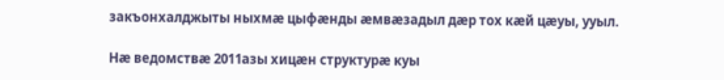закъонхалджыты ныхмæ цыфæнды æмвæзадыл дæр тох кæй цæуы, ууыл.

Нæ ведомствæ 2011азы хицæн структурæ куы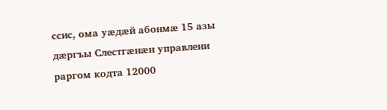ссис, ома уæдæй абонмæ 15 азы дæргъы Слестгæнæн управлени раргом кодта 12000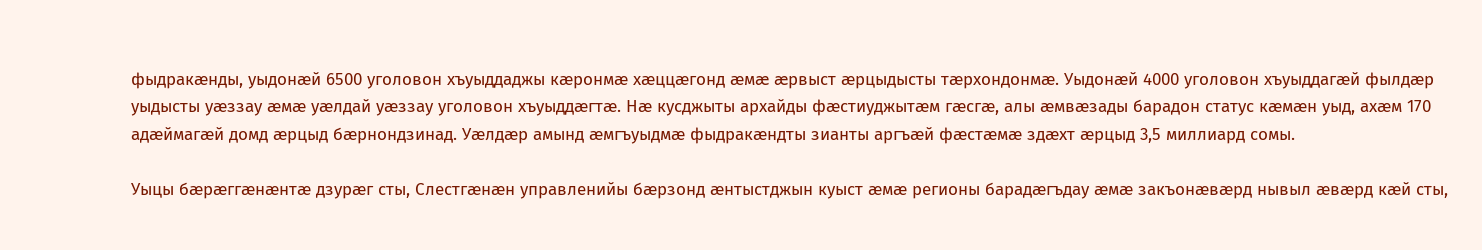фыдракæнды, уыдонæй 6500 уголовон хъуыддаджы кæронмæ хæццæгонд æмæ æрвыст æрцыдысты тæрхондонмæ. Уыдонæй 4000 уголовон хъуыддагæй фылдæр уыдысты уæззау æмæ уæлдай уæззау уголовон хъуыддæгтæ. Нæ кусджыты архайды фæстиуджытæм гæсгæ, алы æмвæзады барадон статус кæмæн уыд, ахæм 170 адæймагæй домд æрцыд бæрнондзинад. Уæлдæр амынд æмгъуыдмæ фыдракæндты зианты аргъæй фæстæмæ здæхт æрцыд 3,5 миллиард сомы.

Уыцы бæрæггæнæнтæ дзурæг сты, Слестгæнæн управленийы бæрзонд æнтыстджын куыст æмæ регионы барадæгъдау æмæ закъонæвæрд нывыл æвæрд кæй сты,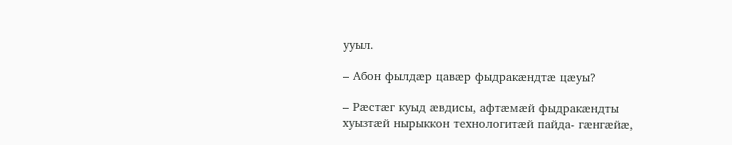ууыл.

– Абон фылдæр цавæр фыдракæндтæ цæуы?

– Рæстæг куыд æвдисы, афтæмæй фыдракæндты хуызтæй нырыккон технологитæй пайда- гæнгæйæ,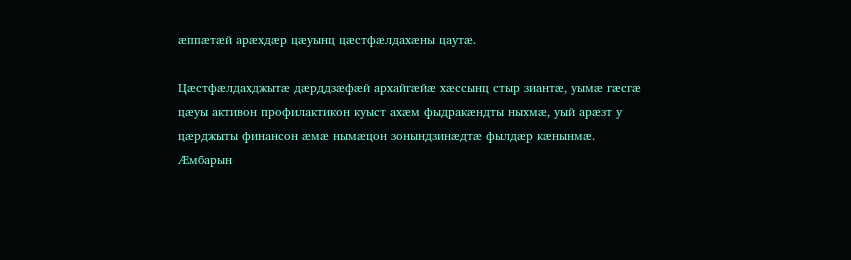æппæтæй арæхдæр цæуынц цæстфæлдахæны цаутæ.

Цæстфæлдахджытæ дæрддзæфæй архайгæйæ хæссынц стыр зиантæ, уымæ гæсгæ цæуы активон профилактикон куыст ахæм фыдракæндты ныхмæ, уый арæзт у цæрджыты финансон æмæ нымæцон зонындзинæдтæ фылдæр кæнынмæ. Æмбарын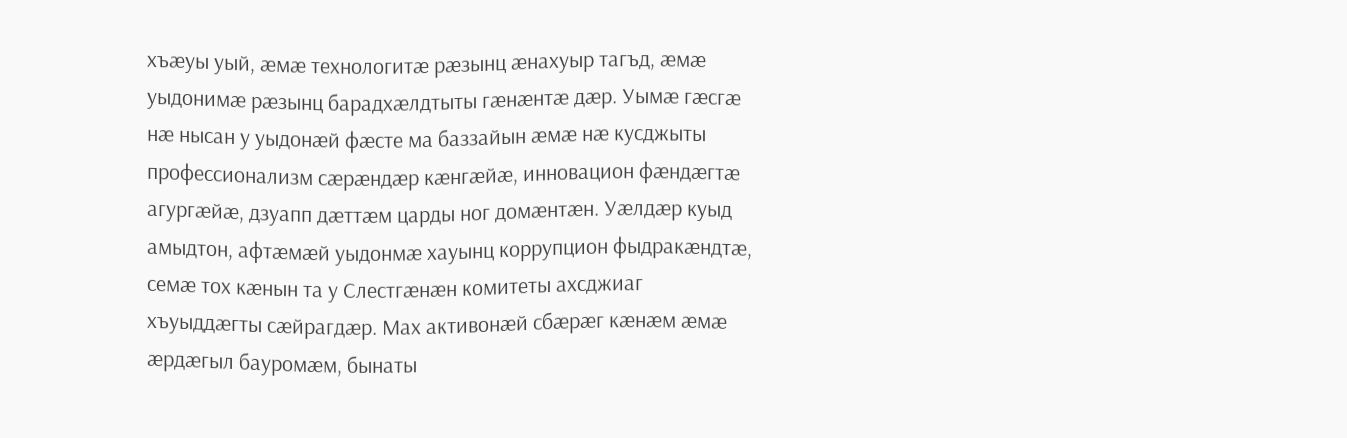хъæуы уый, æмæ технологитæ рæзынц æнахуыр тагъд, æмæ уыдонимæ рæзынц барадхæлдтыты гæнæнтæ дæр. Уымæ гæсгæ нæ нысан у уыдонæй фæсте ма баззайын æмæ нæ кусджыты профессионализм сæрæндæр кæнгæйæ, инновацион фæндæгтæ агургæйæ, дзуапп дæттæм царды ног домæнтæн. Уæлдæр куыд амыдтон, афтæмæй уыдонмæ хауынц коррупцион фыдракæндтæ, семæ тох кæнын та у Слестгæнæн комитеты ахсджиаг хъуыддæгты сæйрагдæр. Мах активонæй сбæрæг кæнæм æмæ æрдæгыл бауромæм, бынаты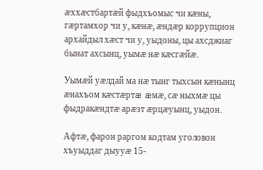æххæстбартæй фыдхъомыс чи кæны, гæртамхор чи у, кæнæ, æндæр коррупцион архайдыл хæст чи у, уыдоны, цы ахсджиаг бынат ахсынц, уымæ нæ кæсгæйæ.

Уымæй уæлдай ма нæ тынг тыхсын кæнынц æнахъом кæстæртæ æмæ, сæ ныхмæ цы фыдракæндтæ арæзт æрцæуынц, уыдон.

Афтæ, фарон раргом кодтам уголовон хъуыддаг дыууæ 15-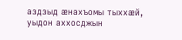аздзыд æнахъомы тыххæй, уыдон аххосджын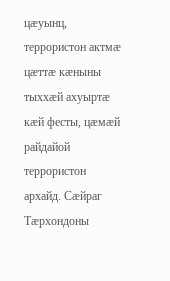цæуынц, террористон актмæ цæттæ кæныны тыххæй ахуыртæ кæй фесты, цæмæй райдайой террористон архайд. Сæйраг Тæрхондоны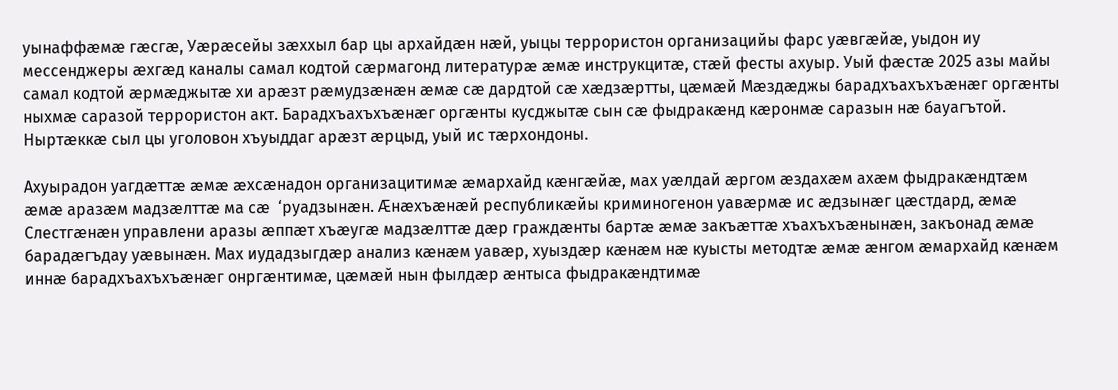уынаффæмæ гæсгæ, Уæрæсейы зæххыл бар цы архайдæн нæй, уыцы террористон организацийы фарс уæвгæйæ, уыдон иу мессенджеры æхгæд каналы самал кодтой сæрмагонд литературæ æмæ инструкцитæ, стæй фесты ахуыр. Уый фæстæ 2025 азы майы самал кодтой æрмæджытæ хи арæзт рæмудзæнæн æмæ сæ дардтой сæ хæдзæртты, цæмæй Мæздæджы барадхъахъхъæнæг оргæнты ныхмæ саразой террористон акт. Барадхъахъхъæнæг оргæнты кусджытæ сын сæ фыдракæнд кæронмæ саразын нæ бауагътой. Ныртæккæ сыл цы уголовон хъуыддаг арæзт æрцыд, уый ис тæрхондоны.

Ахуырадон уагдæттæ æмæ æхсæнадон организацитимæ æмархайд кæнгæйæ, мах уæлдай æргом æздахæм ахæм фыдракæндтæм æмæ аразæм мадзæлттæ ма сæ  ‘руадзынæн. Æнæхъæнæй республикæйы криминогенон уавæрмæ ис æдзынæг цæстдард, æмæ Слестгæнæн управлени аразы æппæт хъæугæ мадзæлттæ дæр граждæнты бартæ æмæ закъæттæ хъахъхъæнынæн, закъонад æмæ барадæгъдау уæвынæн. Мах иудадзыгдæр анализ кæнæм уавæр, хуыздæр кæнæм нæ куысты методтæ æмæ æнгом æмархайд кæнæм иннæ барадхъахъхъæнæг онргæнтимæ, цæмæй нын фылдæр æнтыса фыдракæндтимæ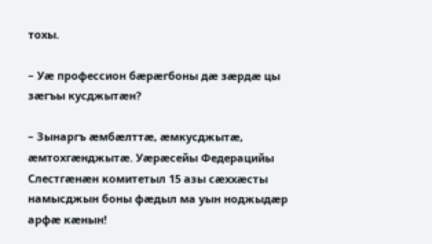тохы.

– Уæ профессион бæрæгбоны дæ зæрдæ цы зæгъы кусджытæн?

– Зынаргъ æмбæлттæ, æмкусджытæ, æмтохгæнджытæ. Уæрæсейы Федерацийы Слестгæнæн комитетыл 15 азы сæххæсты намысджын боны фæдыл ма уын ноджыдæр арфæ кæнын!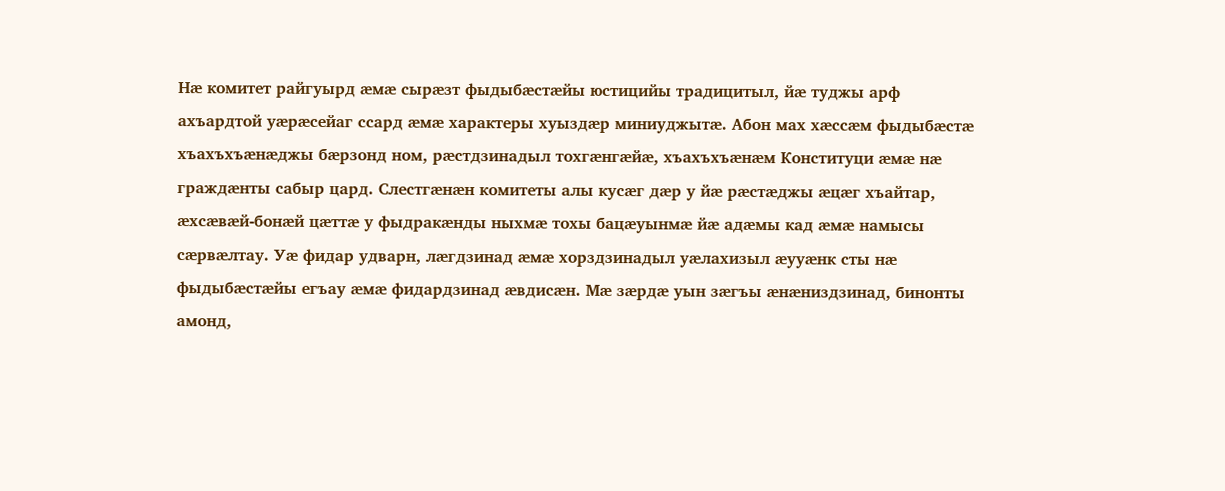Нæ комитет райгуырд æмæ сырæзт фыдыбæстæйы юстицийы традицитыл, йæ туджы арф ахъардтой уæрæсейаг ссард æмæ характеры хуыздæр миниуджытæ. Абон мах хæссæм фыдыбæстæ хъахъхъæнæджы бæрзонд ном, рæстдзинадыл тохгæнгæйæ, хъахъхъæнæм Конституци æмæ нæ граждæнты сабыр цард. Слестгæнæн комитеты алы кусæг дæр у йæ рæстæджы æцæг хъайтар, æхсæвæй-бонæй цæттæ у фыдракæнды ныхмæ тохы бацæуынмæ йæ адæмы кад æмæ намысы сæрвæлтау. Уæ фидар удварн, лæгдзинад æмæ хорздзинадыл уæлахизыл æууæнк сты нæ фыдыбæстæйы егъау æмæ фидардзинад æвдисæн. Мæ зæрдæ уын зæгъы æнæниздзинад, бинонты амонд,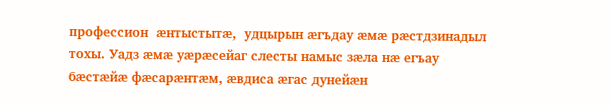профессион  æнтыстытæ,  удцырын æгъдау æмæ рæстдзинадыл тохы. Уадз æмæ уæрæсейаг слесты намыс зæла нæ егъау
бæстæйæ фæсарæнтæм, æвдиса æгас дунейæн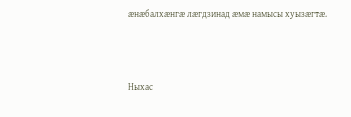æнæбалхæнгæ лæгдзинад æмæ намысы хуызæгтæ.



Ныхас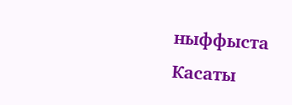ныффыста
Касаты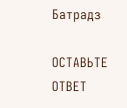Батрадз

ОСТАВЬТЕ ОТВЕТ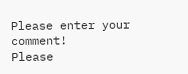Please enter your comment!
Please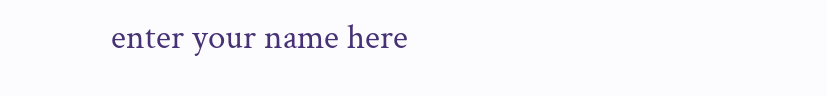enter your name here